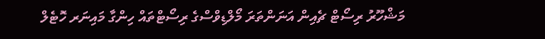މަޝްހޫރު ރިސޯޓް ޗެއިން އަނަންތަރަ މޯލްޑިވްސްގެ ރިސޯޓްތައް ހިންގާ މައިނަރ ހޮޓެލް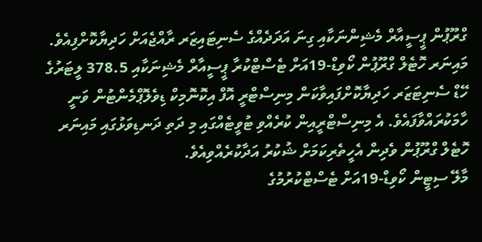ގްރޫޕުން ޕީސީއާރް މެޝިންނަކާއި ގިނަ އަދަދެއްގެ ސެނިޓައިޒަރ ރާއްޖެއަށް ހަދިޔާކޮށްފިއެވެ.
މައިނަރ ހޮޓެލް ގްރޫޕުން ކޯވިޑް-19އަށް ޓެސްޓްކުރާ ޕީސީއާރް މެޝިނަކާއި 378.5 ލީޓަރުގެ ހޭޑް ސެނިޓަޒަރ ހަދިޔާކޮށްފައިވާކަން މިނިސްޓްރީ އޮފް އިކޮނޮމިކް ޑިވެލޮޕްމެންޓުން ވަނީ ހާމަކުރައްވާފައެވެ. އެ މިނިސްޓްރީއިން ކުރެއްވި ޓުވީޓެއްގައި މި ދަތި ދަނޑިވަޅުގައި މައިނަރ ހޮޓެލް ގްރޫޕުން ވެދިން އެހީތެރިކަމަށް ޝުކުރު އަދާކުރެއްވިއެވެ.
މާލޭ ސިޓީން ކޯވިޑް-19އަށް ޓެސްޓްކުރުމުގެ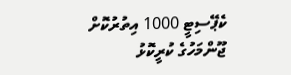ކެޕޭސިޓީ 1000 އިތުރުކޮށް ޖޫންމަހުގެ ކުރީކޮޅު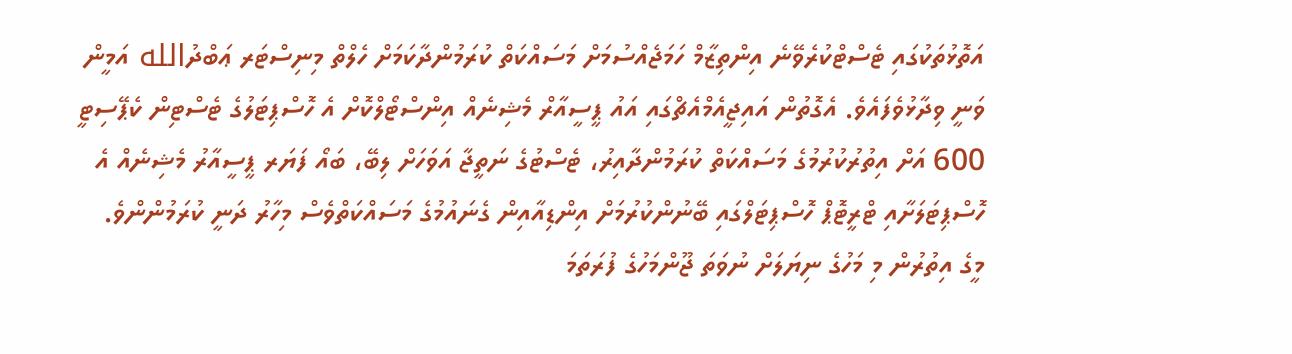އަތޮޅުތަކުގައި ޓެސްޓްކުރެވޭނެ އިންތިޒާމް ހަމަޖެއްސުމަށް މަސައްކަތް ކުރަމުންދާކަމަށް ހެލްތް މިނިސްޓަރ ޢަބްދުالله އަމީން ވަނީ ވިދާޅުވެފައެވެ. އެގޮތުން އައިޖީއެމްއެޗްގައި އައު ޕީސީއާރް މެޝިނެއް އިންސްޓޯލްކޮށް އެ ހޮސްޕިޓަލުގެ ޓެސްޓިން ކެޕޭސިޓީ 600 އަށް އިތުރުކުރުމުގެ މަސައްކަތް ކުރަމުންދާއިރު، ޓެސްޓުގެ ނަތީޖާ އަވަހަށް ލިބޭ، ބައޯ ފަޔަރ ޕީސީއާރު މެޝިނެއް އެ ހޮސްޕިޓަލަށާއި ޓްރީޓޮޕް ހޮސްޕިޓަލްގައި ބޭނުންކުރުމަށް އިންޑިއާއިން ގެނައުމުގެ މަސައްކަތްވެސް މިހާރު ދަނީ ކުރަމުންންވެ.
މީގެ އިތުރުން މި މަހުގެ ނިޔަލަށް ނުވަތަ ޖޫންމަހުގެ ފުރަތަމަ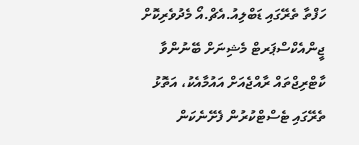ހަފްތާ ތެރޭގައި ޑަބްލިއު.އެޗް.އޯ މެދުވެރިކޮށް ޖީންއެކްސްޕަރޓް މެޝިނަށް ބޭނުންވާ ކާޓްރިޖްތައް ރާއްޖެއަށް އައުމާއެކު، އަތޮޅު ތެރޭގައި ޓެސްޓްކުރުން ފެށޭނެކަން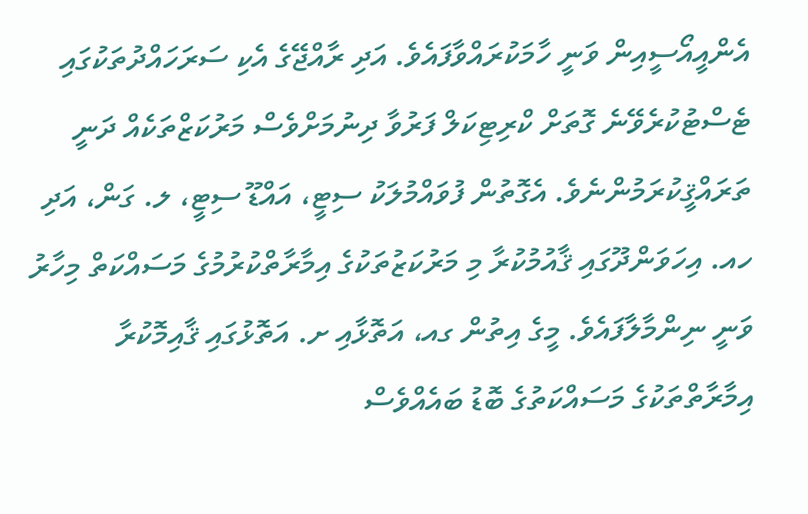އެންއީއޯސީއިން ވަނީ ހާމަކުރައްވާފައެވެ. އަދި ރާއްޖޭގެ އެކި ސަރަހައްދުތަކުގައި ޓެސްޓުކުރެވޭނެ ގޮތަށް ކްރިޓިކަލް ފަރުވާ ދިނުމަށްވެސް މަރުކަޒްތަކެއް ދަނީ ތަރައްޤީކުރަމުންނެވެ. އެގޮތުން ފުވައްމުލަކު ސިޓީ، އައްޑޫ ސިޓީ، ލ. ގަން، އަދި ހއ. އިހަވަންދޫގައި ޤާއުމުކުރާ މި މަރުކަޒުތަކުގެ އިމާރާތްކުރުމުގެ މަސައްކަތް މިހާރު ވަނީ ނިންމާލާފައެވެ. މީގެ އިތުން ގއ، އަތޮޅާއި ށ. އަތޮޅުގައި ޤާއިމޮކުރާ އިމާރާތްތަކުގެ މަސައްކަތުގެ ބޮޑު ބައެއްވެސް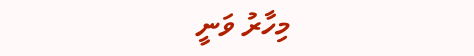މިހާރު ވަނީ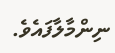ނިންމާލާފައެވެ.